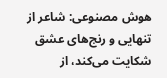هوش مصنوعی: شاعر از تنهایی و رنج‌های عشق شکایت می‌کند، از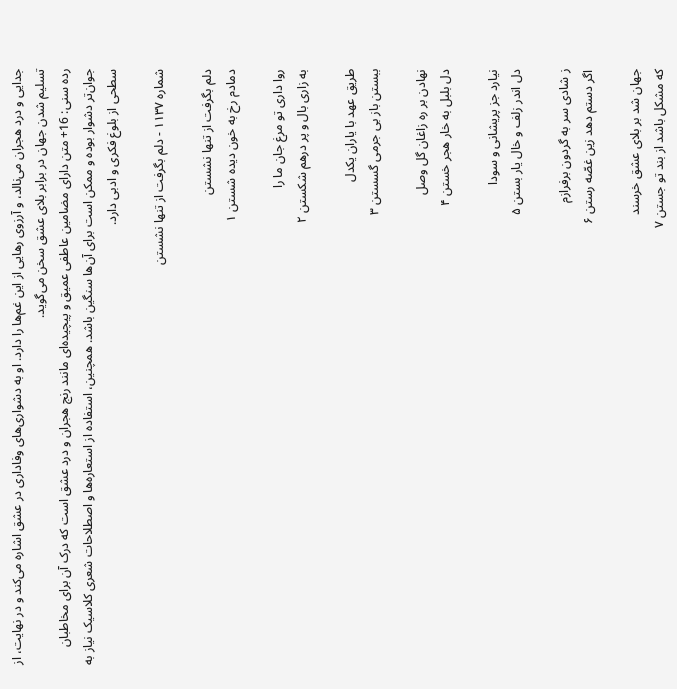جدایی و درد هجران می‌نالد، و آرزوی رهایی از این غم‌ها را دارد. او به دشواری‌های وفاداری در عشق اشاره می‌کند و در نهایت، از تسلیم شدن جهان در برابر بلای عشق سخن می‌گوید.
رده سنی: 16+ متن دارای مضامین عاطفی عمیق و پیچیده‌ای مانند رنج هجران و درد عشق است که درک آن برای مخاطبان جوان‌تر دشوار بوده و ممکن است برای آن‌ها سنگین باشد. همچنین، استفاده از استعاره‌ها و اصطلاحات شعری کلاسیک نیاز به سطحی از بلوغ فکری و ادبی دارد.

شماره ۱۱۳۷ - دلم بگرفت از تنها نشستن

دلم بگرفت از تنها نشستن
دمادم رخ به خون دیده شستن ۱

روا داری تو مرغ جان ما را
به زاری بال و پر درهم شکستن ۲

طریق عهد با یاران یکدل
ببستن باز بی جرمی گسستن ۳

نهادن بر ره زاغان گل وصل
دل بلبل به خار هجر خستن ۴

نیارد جز پریشانی و سودا
دل اندر زلف و خال یار بستن ۵

ز شادی سر به گردون برفرازم
اگر دستم دهد زین غصّه رستن ۶

جهان شد بر بلای عشق خرسند
که مشکل باشد از بند تو جستن ۷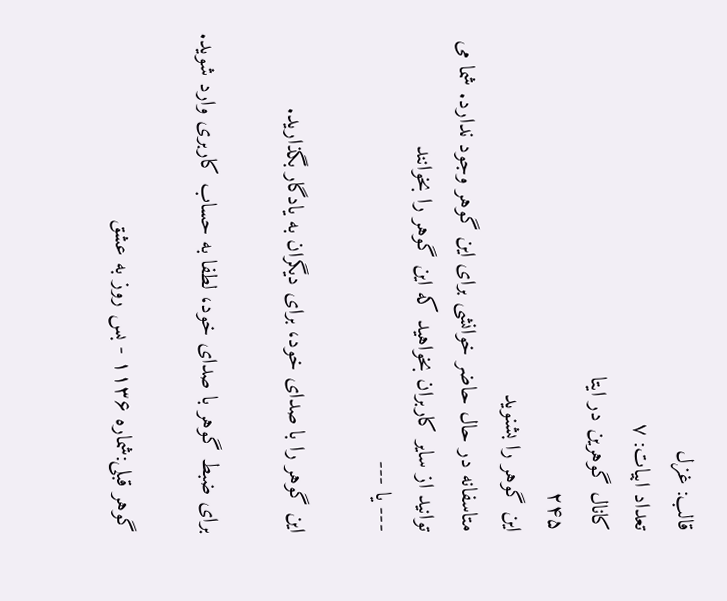قالب: غزل
تعداد ابیات: ۷
کانال گوهرین در ایتا
۲۴۵
این گوهر را بشنوید
متاسفانه در حال حاضر خوانشی برای این گوهر وجود ندارد. شما می توانید از سایر کاربران بخواهید که این گوهر را بخوانند
--- یا ---

این گوهر را با صدای خود، برای دیگران به یادگار بگذارید.

برای ضبط گوهر با صدای خود، لطفا به حساب کاربری وارد شوید.

گوهر قبلی:شماره ۱۱۳۶ - بس روز به عشق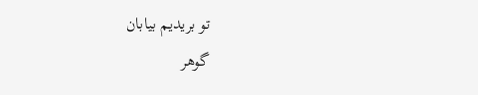تو بریدیم بیابان
گوهر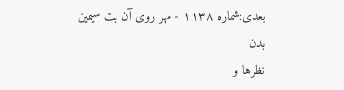بعدی:شماره ۱۱۳۸ - مهر روی آن بت سیمین بدن
نظرها و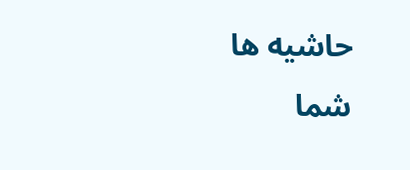حاشیه ها
شما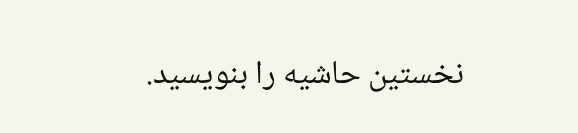نخستین حاشیه را بنویسید.